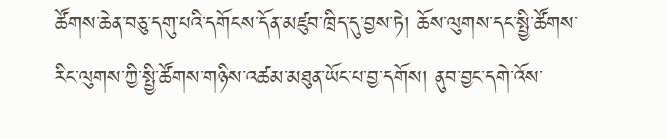ཚོགས་ཆེན་བཅུ་དགུ་པའི་དགོངས་དོན་མཛུབ་ཁྲིད་དུ་བྱས་ཏེ། ཆོས་ལུགས་དང་སྤྱི་ཚོགས་རིང་ལུགས་ཀྱི་སྤྱི་ཚོགས་གཉིས་འཚམ་མཐུན་ཡོང་པ་བྱ་དགོས། ནུབ་བྱང་དགེ་འོས་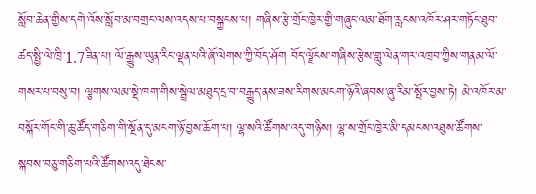སློབ་ཆེན་གྱིས་དགེ་འོས་སློབ་མ་བགྲང་ལས་འདས་པ་བསྐྱངས་པ། གཞིས་རྩེ་གྲོང་ཁྱེར་གྱི་གཞུང་ལམ་ཐོག་རླངས་འཁོར་ཤར་གཏོང་ཐུབ་ཚད་སྤྱི་ལེ་ཁྲི་1.7ཟིན་པ། ལོ་རྒྱུས་ཡུན་རིང་ལྡན་པའི་ཞོ་ལེགས་ཀྱི་བོད་ཤོག བོད་ལྗོངས་གཞིས་རྩེས་གླུ་ལེན་གར་འཁྲབ་ཀྱིས་གནམ་ལོ་གསར་པ་བསུ་བ། ལྕགས་ལམ་སྡེ་ཁག་གིས་སྦྲེལ་མཐུད་དྲ་བ་བརྒྱུད་ནས་ཟས་རིགས་མངག་ཉོའི་ཞབས་ཞུ་རིམ་སྤོར་བྱས་ཏེ། མེ་འཁོར་མ་བསྐོར་གོང་གི་ཆུ་ཚོད་གཅིག་གི་སྔོན་དུ་མངག་ཉོ་བྱས་ཆོག་པ། ལྷ་སའི་ཚོགས་འདུ་གཉིས། ལྷ་ས་གྲོང་ཁྱེར་མི་དམངས་འཐུས་ཚོགས་སྐབས་བཅུ་གཅིག་པའི་ཚོགས་འདུ་ཐེངས་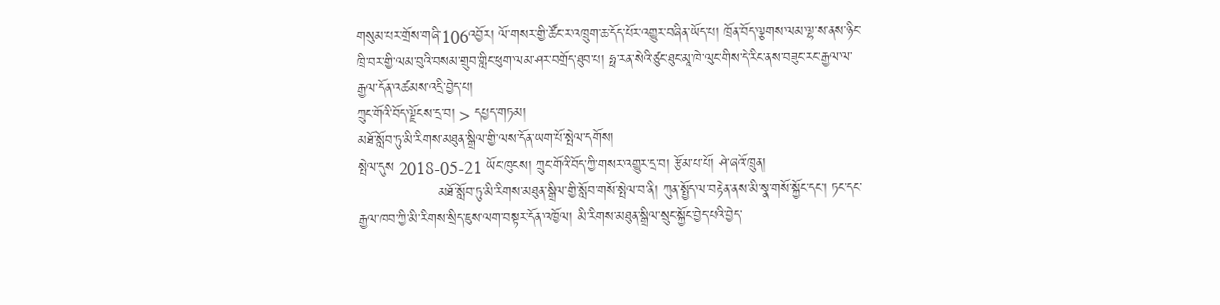གསུམ་པར་གྲོས་གཞི་106འབྱོར། ལོ་གསར་གྱི་ཚོང་ར་འཁྲུག་ཆ་དོད་པོར་འགྱུར་བཞིན་ཡོད་པ། ཁྲོན་བོད་ལྕགས་ལམ་ལྷ་ས་ནས་ཉིང་ཁྲི་བར་གྱི་ལམ་བུའི་བསམ་གྲུབ་གླིང་ཕུག་ལམ་ཤར་བགྲོད་ཐུབ་པ། ཧྥ་རན་སེའི་ཙུང་ཐུང་མཱ་ཁེ་ལུང་གིས་དེ་རིང་ནས་བཟུང་རང་རྒྱལ་ལ་རྒྱལ་དོན་འཚམས་འདྲི་བྱེད་པ།
ཀྲུང་གོའི་བོད་ལྗོངས་དྲ་བ། > དཔྱད་གཏམ།
མཐོ་སློབ་ཏུ་མི་རིགས་མཐུན་སྒྲིལ་གྱི་ལས་དོན་ཡག་པོ་སྤེལ་དགོས།
སྤེལ་དུས 2018-05-21 ཡོང་ཁུངས། ཀྲུང་གོའི་བོད་ཀྱི་གསར་འགྱུར་དྲ་བ། རྩོམ་པ་པོ། ཤེ་ཞའོ་ཁྲུན།
                 མཐོ་སློབ་ཏུ་མི་རིགས་མཐུན་སྒྲིལ་གྱི་སློབ་གསོ་སྤེལ་བ་ནི། ཀུན་སྤྱོད་ལ་བརྟེན་ནས་མི་སྣ་གསོ་སྐྱོང་དང་། ཏང་དང་རྒྱལ་ཁབ་ཀྱི་མི་རིགས་སྲིད་ཇུས་ལག་བསྟར་དོན་འཁྱོལ། མི་རིགས་མཐུན་སྒྲིལ་སྲུང་སྐྱོང་བྱེད་པའི་བྱེད་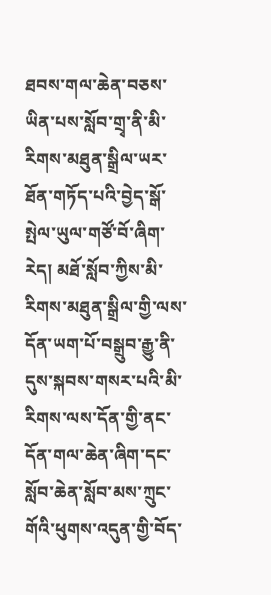ཐབས་གལ་ཆེན་བཅས་ཡིན་པས་སློབ་གྲྭ་ནི་མི་རིགས་མཐུན་སྒྲིལ་ཡར་ཐོན་གཏོད་པའི་བྱེད་སྒོ་སྤེལ་ཡུལ་གཙོ་བོ་ཞིག་རེད། མཐོ་སློབ་ཀྱིས་མི་རིགས་མཐུན་སྒྲིལ་གྱི་ལས་དོན་ཡག་པོ་བསྒྲུབ་རྒྱུ་ནི་དུས་སྐབས་གསར་པའི་མི་རིགས་ལས་དོན་གྱི་ནང་དོན་གལ་ཆེན་ཞིག་དང་སློབ་ཆེན་སློབ་མས་ཀྲུང་གོའི་ཕུགས་འདུན་གྱི་བོད་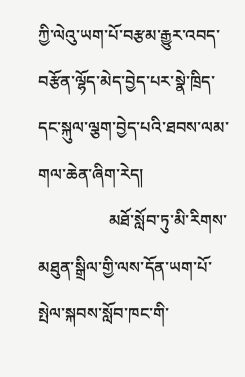ཀྱི་ལེའུ་ཡག་པོ་བརྩམ་རྒྱུར་འབད་བརྩོན་ལྷོད་མེད་བྱེད་པར་སྣེ་ཁྲིད་དང་སྐུལ་ལྕག་བྱེད་པའི་ཐབས་ལམ་གལ་ཆེན་ཞིག་རེད།
                 མཐོ་སློབ་ཏུ་མི་རིགས་མཐུན་སྒྲིལ་གྱི་ལས་དོན་ཡག་པོ་སྤེལ་སྐབས་སློབ་ཁང་གི་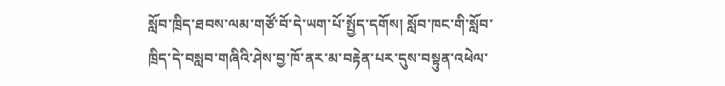སློབ་ཁྲིད་ཐབས་ལམ་གཙོ་བོ་དེ་ཡག་པོ་སྤྱོད་དགོས། སློབ་ཁང་གི་སློབ་ཁྲིད་དེ་བསླབ་གཞིའི་ཤེས་བྱ་ཁོ་ནར་མ་བརྟེན་པར་དུས་བསྟུན་འཕེལ་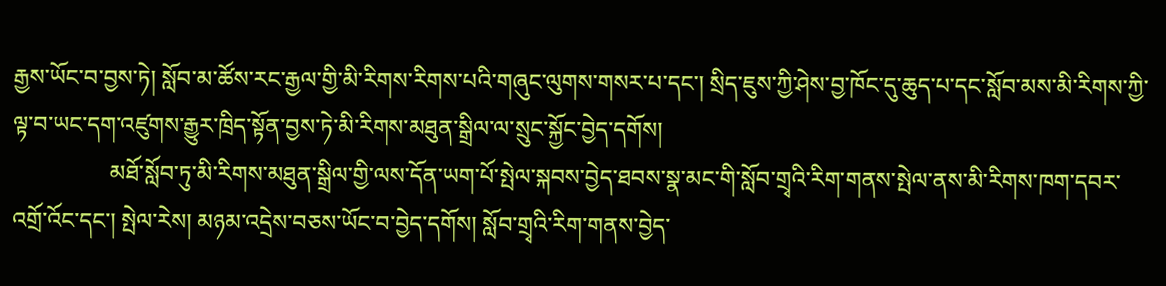རྒྱས་ཡོང་བ་བྱས་ཏེ། སློབ་མ་ཚོས་རང་རྒྱལ་གྱི་མི་རིགས་རིགས་པའི་གཞུང་ལུགས་གསར་པ་དང་། སྲིད་ཇུས་ཀྱི་ཤེས་བྱ་ཁོང་དུ་ཆུད་པ་དང་སློབ་མས་མི་རིགས་ཀྱི་ལྟ་བ་ཡང་དག་འཛུགས་རྒྱུར་ཁྲིད་སྟོན་བྱས་ཏེ་མི་རིགས་མཐུན་སྒྲིལ་ལ་སྲུང་སྐྱོང་བྱེད་དགོས།
                 མཐོ་སློབ་ཏུ་མི་རིགས་མཐུན་སྒྲིལ་གྱི་ལས་དོན་ཡག་པོ་སྤེལ་སྐབས་བྱེད་ཐབས་སྣ་མང་གི་སློབ་གྲྭའི་རིག་གནས་སྤེལ་ནས་མི་རིགས་ཁག་དབར་འགྲོ་འོང་དང་། སྤེལ་རེས། མཉམ་འདྲེས་བཅས་ཡོང་བ་བྱེད་དགོས། སློབ་གྲྭའི་རིག་གནས་བྱེད་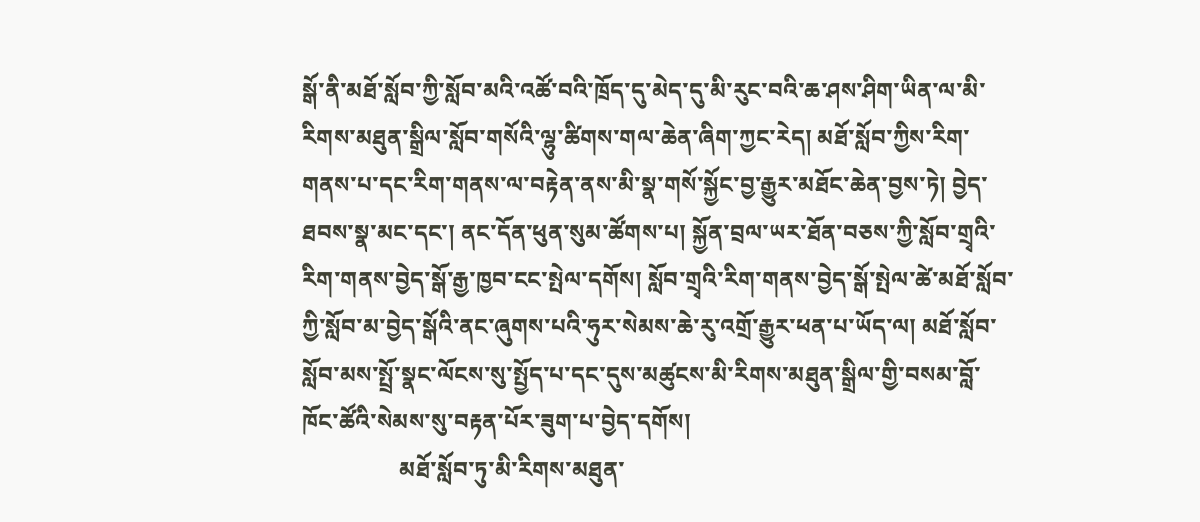སྒོ་ནི་མཐོ་སློབ་ཀྱི་སློབ་མའི་འཚོ་བའི་ཁྲོད་དུ་མེད་དུ་མི་རུང་བའི་ཆ་ཤས་ཤིག་ཡིན་ལ་མི་རིགས་མཐུན་སྒྲིལ་སློབ་གསོའི་ལྷུ་ཚིགས་གལ་ཆེན་ཞིག་ཀྱང་རེད། མཐོ་སློབ་ཀྱིས་རིག་གནས་པ་དང་རིག་གནས་ལ་བརྟེན་ནས་མི་སྣ་གསོ་སྐྱོང་བྱ་རྒྱུར་མཐོང་ཆེན་བྱས་ཏེ། བྱེད་ཐབས་སྣ་མང་དང་། ནང་དོན་ཕུན་སུམ་ཚོགས་པ། སྐྱོན་བྲལ་ཡར་ཐོན་བཅས་ཀྱི་སློབ་གྲྭའི་རིག་གནས་བྱེད་སྒོ་རྒྱ་ཁྱབ་ངང་སྤེལ་དགོས། སློབ་གྲྭའི་རིག་གནས་བྱེད་སྒོ་སྤེལ་ཚེ་མཐོ་སློབ་ཀྱི་སློབ་མ་བྱེད་སྒོའི་ནང་ཞུགས་པའི་ཧུར་སེམས་ཆེ་རུ་འགྲོ་རྒྱུར་ཕན་པ་ཡོད་ལ། མཐོ་སློབ་སློབ་མས་སྤྲོ་སྣང་ལོངས་སུ་སྤྱོད་པ་དང་དུས་མཚུངས་མི་རིགས་མཐུན་སྒྲིལ་གྱི་བསམ་བློ་ཁོང་ཚོའི་སེམས་སུ་བརྟན་པོར་ཟུག་པ་བྱེད་དགོས།
                 མཐོ་སློབ་ཏུ་མི་རིགས་མཐུན་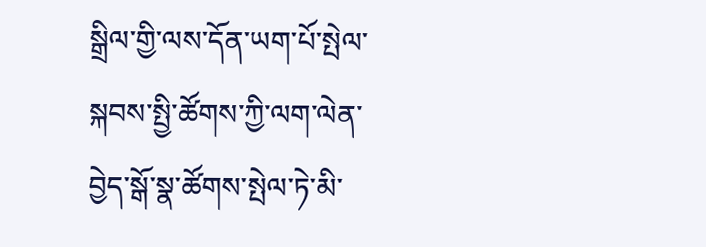སྒྲིལ་གྱི་ལས་དོན་ཡག་པོ་སྤེལ་སྐབས་སྤྱི་ཚོགས་ཀྱི་ལག་ལེན་བྱེད་སྒོ་སྣ་ཚོགས་སྤེལ་ཏེ་མི་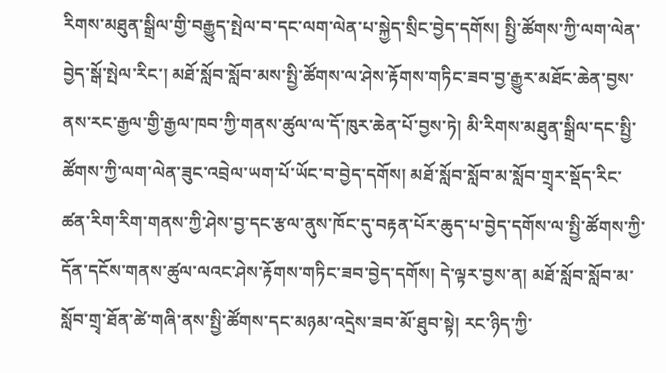རིགས་མཐུན་སྒྲིལ་གྱི་བརྒྱུད་སྤེལ་བ་དང་ལག་ལེན་པ་སྐྱེད་སྲིང་བྱེད་དགོས། སྤྱི་ཚོགས་ཀྱི་ལག་ལེན་བྱེད་སྒོ་སྤེལ་རིང་། མཐོ་སློབ་སློབ་མས་སྤྱི་ཚོགས་ལ་ཤེས་རྟོགས་གཏིང་ཟབ་བྱ་རྒྱུར་མཐོང་ཆེན་བྱས་ནས་རང་རྒྱལ་གྱི་རྒྱལ་ཁབ་ཀྱི་གནས་ཚུལ་ལ་དོ་ཁུར་ཆེན་པོ་བྱས་ཏེ། མི་རིགས་མཐུན་སྒྲིལ་དང་སྤྱི་ཚོགས་ཀྱི་ལག་ལེན་ཟུང་འབྲེལ་ཡག་པོ་ཡོང་བ་བྱེད་དགོས། མཐོ་སློབ་སློབ་མ་སློབ་གྲྭར་སྡོད་རིང་ཚན་རིག་རིག་གནས་ཀྱི་ཤེས་བྱ་དང་རྩལ་ནུས་ཁོང་དུ་བརྟན་པོར་ཆུད་པ་བྱེད་དགོས་ལ་སྤྱི་ཚོགས་ཀྱི་དོན་དངོས་གནས་ཚུལ་ལའང་ཤེས་རྟོགས་གཏིང་ཟབ་བྱེད་དགོས། དེ་ལྟར་བྱས་ན། མཐོ་སློབ་སློབ་མ་སློབ་གྲྭ་ཐོན་ཚེ་གཞི་ནས་སྤྱི་ཚོགས་དང་མཉམ་འདྲེས་ཟབ་མོ་ཐུབ་སྟེ། རང་ཉིད་ཀྱི་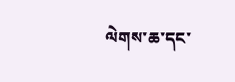ལེགས་ཆ་དང་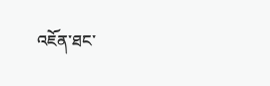འཇོན་ཐང་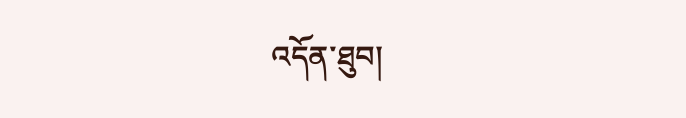འདོན་ཐུབ།